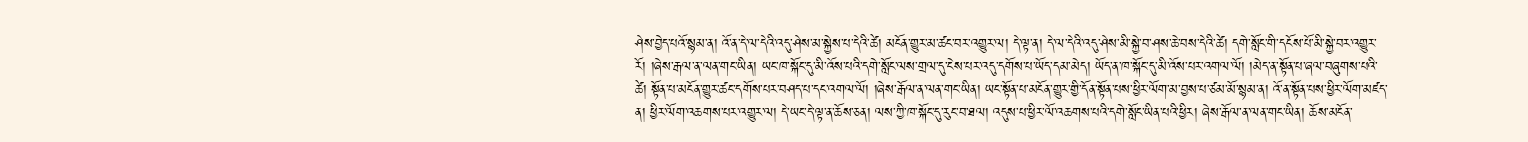ཤེས་བྱེད་པའོ་སྙམ་ན། འོ་ན་དེ་ལ་དེའི་འདུ་ཤེས་མ་སྐྱེས་པ་དེའི་ཚེ། མངོན་གྱུར་མ་ཚང་བར་འགྱུར་ལ། དེ་ལྟ་ན། དེ་ལ་དེའི་འདུ་ཤེས་མི་སྐྱེ་བ་ཤས་ཆེ་བས་དེའི་ཚེ། དགེ་སློང་གི་དངོས་པོ་མི་སྐྱེ་བར་འགྱུར་རོ། །ཞེས་རྒལ་ན་ལན་གང་ཡིན། ཡང་ཁ་སྐོང་དུ་མི་འོས་པའི་དགེ་སློང་ལས་གྲལ་དུ་ངེས་པར་འདུ་དགོས་པ་ཡོད་དམ་མེད། ཡོད་ན་ཁ་སྐོང་དུ་མི་འོས་པར་འགལ་ལོ། །མེད་ན་སྟོན་པ་ཞལ་བཞུགས་པའི་ཚེ། སྟོན་པ་མངོན་གྱུར་ཚང་དགོས་པར་བཤད་པ་དང་འགལ་ལོ། །ཞེས་རྒོལ་ན་ལན་གང་ཡིན། ཡང་སྟོན་པ་མངོན་གྱུར་གྱི་དོན་སྟོན་པས་ཕྱིར་ལོག་མ་བྱས་པ་ཙམ་མོ་སྙམ་ན། འོ་ན་སྟོན་པས་ཕྱིར་ལོག་མཛད་ན། ཕྱིར་ལོག་འཆགས་པར་འགྱུར་ལ། དེ་ཡང་དེ་ལྟ་ན་ཆོས་ཅན། ལས་ཀྱི་ཁ་སྐོང་དུ་རུང་བ་ཐལ། འདུས་པ་ཕྱིར་ལོ་འཆགས་པའི་དགེ་སློང་ཡིན་པའི་ཕྱིར། ཞེས་རྒོལ་ན་ལན་གང་ཡིན། ཆོས་མངོན་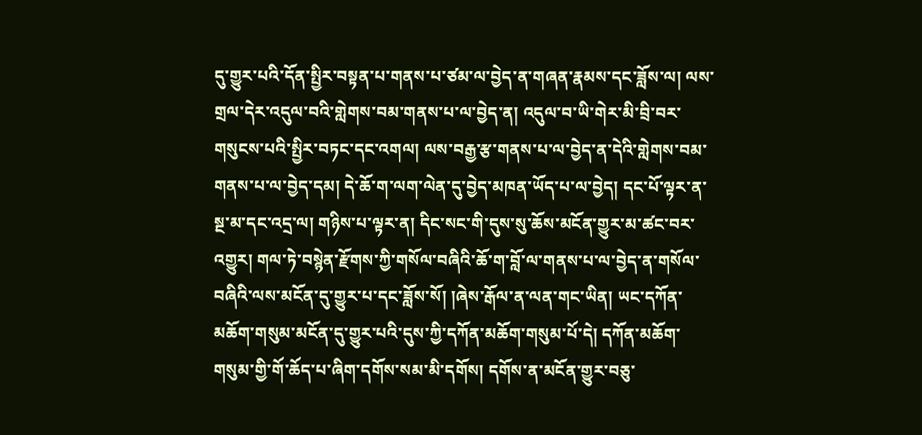དུ་གྱུར་པའི་དོན་སྤྱིར་བསྟན་པ་གནས་པ་ཙམ་ལ་བྱེད་ན་གཞན་རྣམས་དང་ཟློས་ལ། ལས་གྲལ་དེར་འདུལ་བའི་གླེགས་བམ་གནས་པ་ལ་བྱེད་ན། འདུལ་བ་ཡི་གེར་མི་བྲི་བར་གསུངས་པའི་སྤྱིར་བཏང་དང་འགལ། ལས་བརྒྱ་རྩ་གནས་པ་ལ་བྱེད་ན་དེའི་གླེགས་བམ་གནས་པ་ལ་བྱེད་དམ། དེ་ཆོ་ག་ལག་ལེན་དུ་བྱེད་མཁན་ཡོད་པ་ལ་བྱེད། དང་པོ་ལྟར་ན་སྔ་མ་དང་འདྲ་ལ། གཉིས་པ་ལྟར་ན། དིང་སང་གི་དུས་སུ་ཆོས་མངོན་གྱུར་མ་ཚང་བར་འགྱུར། གལ་ཏེ་བསྙེན་རྫོགས་ཀྱི་གསོལ་བཞིའི་ཆོ་ག་བློ་ལ་གནས་པ་ལ་བྱེད་ན་གསོལ་བཞིའི་ལས་མངོན་དུ་གྱུར་པ་དང་ཟློས་སོ། །ཞེས་རྒོལ་ན་ལན་གང་ཡིན། ཡང་དཀོན་མཆོག་གསུམ་མངོན་དུ་གྱུར་པའི་དུས་ཀྱི་དཀོན་མཆོག་གསུམ་པོ་དེ། དཀོན་མཆོག་གསུམ་གྱི་གོ་ཆོད་པ་ཞིག་དགོས་སམ་མི་དགོས། དགོས་ན་མངོན་གྱུར་བཅུ་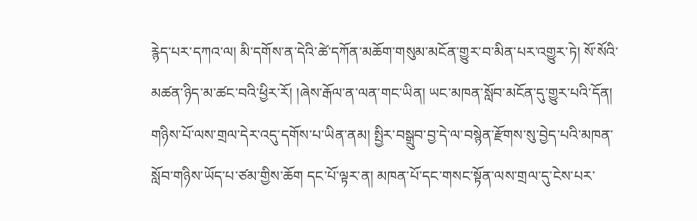རྙེད་པར་དཀའ་ལ། མི་དགོས་ན་དེའི་ཚེ་དཀོན་མཆོག་གསུམ་མངོན་གྱུར་བ་མིན་པར་འགྱུར་ཏེ། སོ་སོའི་མཚན་ཉིད་མ་ཚང་བའི་ཕྱིར་རོ། །ཞེས་རྒོལ་ན་ལན་གང་ཡིན། ཡང་མཁན་སློབ་མངོན་དུ་གྱུར་པའི་དོན། གཉིས་པོ་ལས་གྲལ་དེར་འདུ་དགོས་པ་ཡིན་ནམ། སྤྱིར་བསྒྲུབ་བྱ་དེ་ལ་བསྙེན་རྫོགས་སུ་བྱེད་པའི་མཁན་སློབ་གཉིས་ཡོད་པ་ཙམ་གྱིས་ཆོག དང་པོ་ལྟར་ན། མཁན་པོ་དང་གསང་སྟོན་ལས་གྲལ་དུ་ངེས་པར་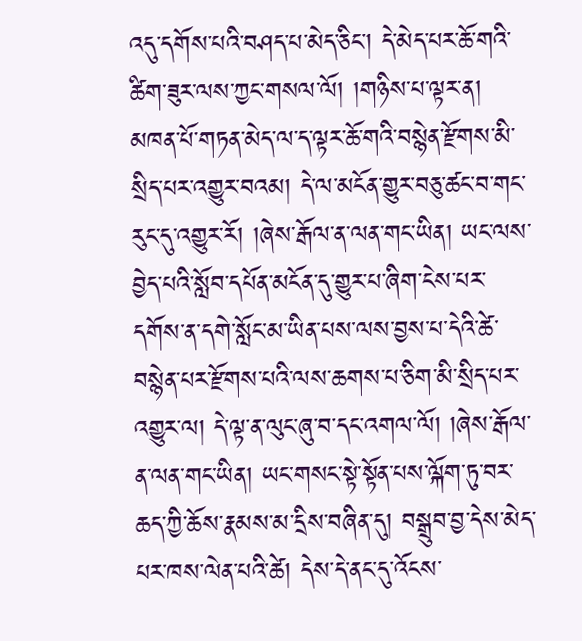འདུ་དགོས་པའི་བཤད་པ་མེད་ཅིང་། དེ་མེད་པར་ཆོ་གའི་ཚིག་ཟུར་ལས་ཀྱང་གསལ་ལོ། །གཉིས་པ་ལྟར་ན། མཁན་པོ་གཏན་མེད་ལ་ད་ལྟར་ཆོ་གའི་བསྙེན་རྫོགས་མི་སྲིད་པར་འགྱུར་བའམ། དེ་ལ་མངོན་གྱུར་བཅུ་ཚང་བ་གང་རུང་དུ་འགྱུར་རོ། །ཞེས་རྒོལ་ན་ལན་གང་ཡིན། ཡང་ལས་བྱེད་པའི་སློབ་དཔོན་མངོན་དུ་གྱུར་པ་ཞིག་ངེས་པར་དགོས་ན་དགེ་སློང་མ་ཡིན་པས་ལས་བྱས་པ་དེའི་ཚེ་བསྙེན་པར་རྫོགས་པའི་ལས་ཆགས་པ་ཅིག་མི་སྲིད་པར་འགྱུར་ལ། དེ་ལྟ་ན་ལུང་ཞུ་བ་དང་འགལ་ལོ། །ཞེས་རྒོལ་ན་ལན་གང་ཡིན། ཡང་གསང་སྟེ་སྟོན་པས་ལྐོག་ཏུ་བར་ཆད་ཀྱི་ཆོས་རྣམས་མ་དྲིས་བཞིན་དུ། བསྒྲུབ་བྱ་དེས་མེད་པར་ཁས་ལེན་པའི་ཚེ། དེས་དེ་ནང་དུ་འོངས་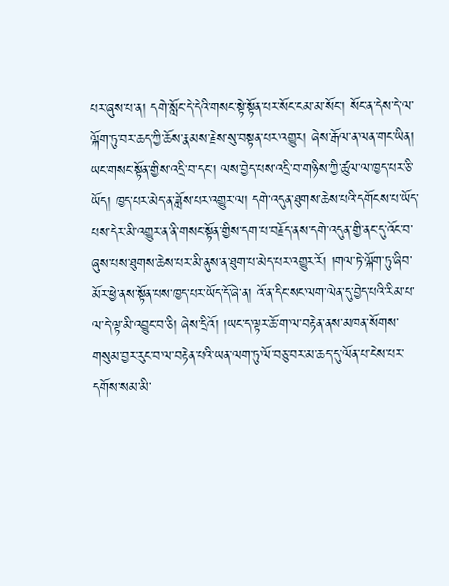པར་ཞུས་པ་ན། དགེ་སློང་དེ་དེའི་གསང་སྟེ་སྟོན་པར་སོང་ངམ་མ་སོང་། སོང་ན་དེས་དེ་ལ་ལྐོག་ཏུ་བར་ཆད་ཀྱི་ཆོས་རྣམས་རྗེས་སུ་བསྟན་པར་འགྱུར། ཞེས་རྒོལ་ན་ལན་གང་ཡིན། ཡང་གསང་སྟོན་གྱིས་འདྲི་བ་དང་། ལས་བྱེད་པས་འདྲི་བ་གཉིས་ཀྱི་ཚུལ་ལ་ཁྱད་པར་ཅི་ཡོད། ཁྱད་པར་མེད་ན་ཟློས་པར་འགྱུར་ལ། དགེ་འདུན་ཐུགས་ཆེས་པའི་དགོངས་པ་ཡོད་པས་དེར་མི་འགྱུར་ན་ནི་གསང་སྟོན་གྱིས་དག་པ་བརྗོད་ནས་དགེ་འདུན་གྱི་ནང་དུ་འོང་བ་ཞུས་པས་ཐུགས་ཆེས་པར་མི་ནུས་ན་ཐུག་པ་མེད་པར་འགྱུར་རོ། །གལ་ཏེ་ལྐོག་ཏུ་ཞིབ་མོར་ཕྱེ་ནས་སྟོན་པས་ཁྱད་པར་ཡོད་དོ་ཞེ་ན། འོ་ན་དིང་སང་ལག་ལེན་དུ་བྱེད་པའི་རིམ་པ་ལ་དེ་ལྟ་མི་འབྱུང་བ་ཅི། ཞེས་དྲིའོ། །ཡང་ད་ལྟར་ཆོ་ག་ལ་བརྟེན་ནས་མཁན་སོགས་གསུམ་བྱར་རུང་བ་ལ་བརྟེན་པའི་ཡན་ལག་ཏུ་ལོ་བཅུ་བར་མ་ཆད་དུ་ལོན་པ་ངེས་པར་དགོས་སམ་མི་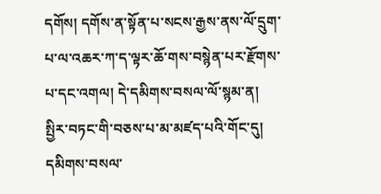དགོས། དགོས་ན་སྟོན་པ་སངས་རྒྱས་ནས་ལོ་དྲུག་པ་ལ་འཆར་ཀ་ད་ལྟར་ཆོ་གས་བསྙེན་པར་རྫོགས་པ་དང་འགལ། དེ་དམིགས་བསལ་ལོ་སྙམ་ན། སྤྱིར་བཏང་གི་བཅས་པ་མ་མཛད་པའི་གོང་དུ། དམིགས་བསལ་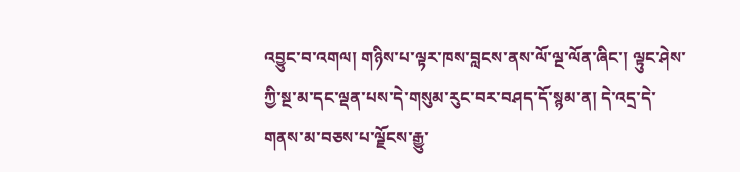འབྱུང་བ་འགལ། གཉིས་པ་ལྟར་ཁས་བླངས་ནས་ལོ་ལྔ་ལོན་ཞིང་། ལྟུང་ཤེས་ཀྱི་སྔ་མ་དང་ལྡན་པས་དེ་གསུམ་རུང་བར་བཤད་དོ་སྙམ་ན། དེ་འདྲ་དེ་གནས་མ་བཅས་པ་ལྗོངས་རྒྱུ་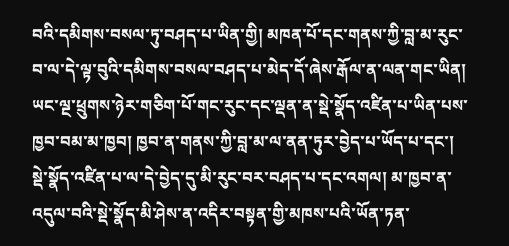བའི་དམིགས་བསལ་ཏུ་བཤད་པ་ཡིན་གྱི། མཁན་པོ་དང་གནས་ཀྱི་བླ་མ་རུང་བ་ལ་དེ་ལྟ་བུའི་དམིགས་བསལ་བཤད་པ་མེད་དོ་ཞེས་རྒོལ་ན་ལན་གང་ཡིན། ཡང་ལྔ་ཕྲུགས་ཉེར་གཅིག་པོ་གང་རུང་དང་ལྡན་ན་སྡེ་སྣོད་འཛིན་པ་ཡིན་པས་ཁྱབ་བམ་མ་ཁྱབ། ཁྱབ་ན་གནས་ཀྱི་བླ་མ་ལ་ནན་ཏུར་བྱེད་པ་ཡོད་པ་དང་། སྡེ་སྣོད་འཛིན་པ་ལ་དེ་བྱེད་དུ་མི་རུང་བར་བཤད་པ་དང་འགལ། མ་ཁྱབ་ན་འདུལ་བའི་སྡེ་སྣོད་མི་ཤེས་ན་འདིར་བསྟན་གྱི་མཁས་པའི་ཡོན་ཏན་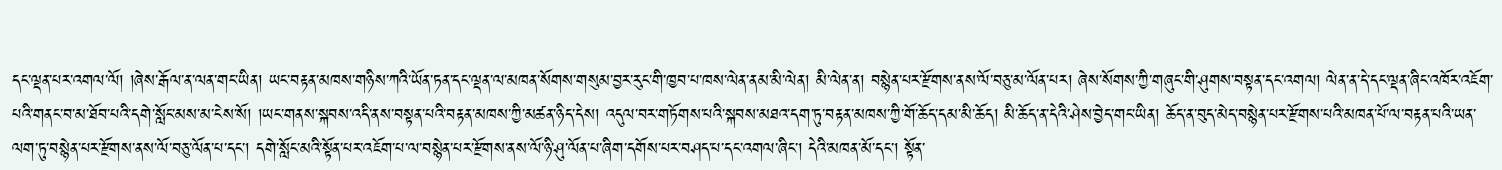དང་ལྡན་པར་འགལ་ལོ། །ཞེས་རྒོལ་ན་ལན་གང་ཡིན། ཡང་བརྟན་མཁས་གཉིས་ཀའི་ཡོན་ཏན་དང་ལྡན་ལ་མཁན་སོགས་གསུམ་བྱར་རུང་གི་ཁྱབ་པ་ཁས་ལེན་ནམ་མི་ལེན། མི་ལེན་ན། བསྙེན་པར་རྫོགས་ནས་ལོ་བཅུ་མ་ལོན་པར། ཞེས་སོགས་ཀྱི་གཞུང་གི་ཤུགས་བསྟན་དང་འགལ། ལེན་ན་དེ་དང་ལྡན་ཞིང་འཁོར་འཇོག་པའི་གནང་བ་མ་ཐོབ་པའི་དགེ་སློང་མས་མ་ངེས་སོ། །ཡང་གནས་སྐབས་འདི་ནས་བསྟན་པའི་བརྟན་མཁས་ཀྱི་མཚན་ཉིད་དེས། འདུལ་བར་གཏོགས་པའི་སྐབས་མཐའ་དག་ཏུ་བརྟན་མཁས་ཀྱི་གོ་ཆོད་དམ་མི་ཆོད། མི་ཆོད་ན་དེའི་ཤེས་བྱེད་གང་ཡིན། ཆོད་ན་བུད་མེད་བསྙེན་པར་རྫོགས་པའི་མཁན་པོ་ལ་བརྟན་པའི་ཡན་ལག་ཏུ་བསྙེན་པར་རྫོགས་ནས་ལོ་བཅུ་ལོན་པ་དང་། དགེ་སློང་མའི་སྟོན་པར་འཇོག་པ་ལ་བསྙེན་པར་རྫོགས་ནས་ལོ་ཉི་ཤུ་ལོན་པ་ཞིག་དགོས་པར་བཤད་པ་དང་འགལ་ཞིང་། དེའི་མཁན་མོ་དང་། སྟོན་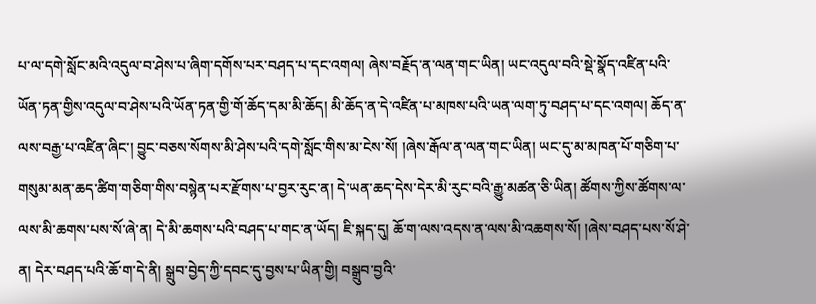པ་ལ་དགེ་སློང་མའི་འདུལ་བ་ཤེས་པ་ཞིག་དགོས་པར་བཤད་པ་དང་འགལ། ཞེས་བརྗོད་ན་ལན་གང་ཡིན། ཡང་འདུལ་བའི་སྡེ་སྣོད་འཛིན་པའི་ཡོན་ཏན་གྱིས་འདུལ་བ་ཤེས་པའི་ཡོན་ཏན་གྱི་གོ་ཆོད་དམ་མི་ཆོད། མི་ཆོད་ན་དེ་འཛིན་པ་མཁས་པའི་ཡན་ལག་ཏུ་བཤད་པ་དང་འགལ། ཆོད་ན་ལས་བརྒྱ་པ་འཛིན་ཞིང་། བྱུང་བཅས་སོགས་མི་ཤེས་པའི་དགེ་སློང་གིས་མ་ངེས་སོ། །ཞེས་རྒོལ་ན་ལན་གང་ཡིན། ཡང་དུ་མ་མཁན་པོ་གཅིག་པ་གསུམ་མན་ཆད་ཚིག་གཅིག་གིས་བསྙེན་པར་རྫོགས་པ་བྱར་རུང་ན། དེ་ཡན་ཆད་དེས་དེར་མི་རུང་བའི་རྒྱུ་མཚན་ཅི་ཡིན། ཚོགས་ཀྱིས་ཚོགས་ལ་ལས་མི་ཆགས་པས་སོ་ཞེ་ན། དེ་མི་ཆགས་པའི་བཤད་པ་གང་ན་ཡོད། ཇི་སྐད་དུ། ཆོ་ག་ལས་འདས་ན་ལས་མི་འཆགས་སོ། །ཞེས་བཤད་པས་སོ་ཤེ་ན། དེར་བཤད་པའི་ཆོ་ག་དེ་ནི། སྒྲུབ་བྱེད་ཀྱི་དབང་དུ་བྱས་པ་ཡིན་གྱི། བསྒྲུབ་བྱའི་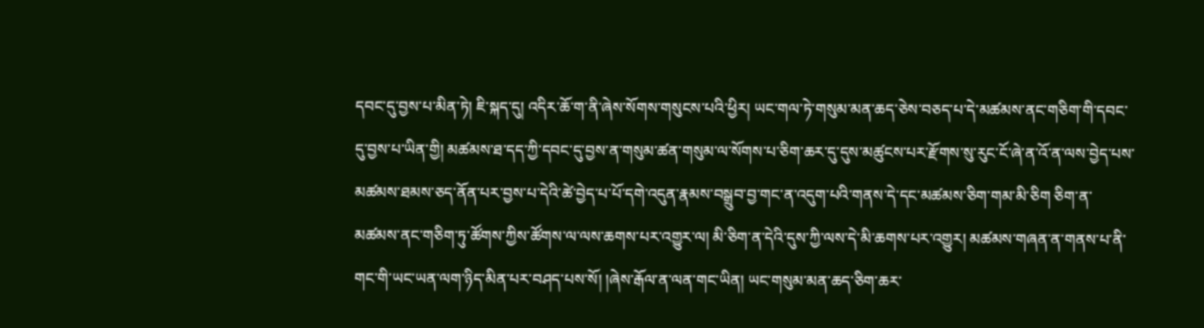དབང་དུ་བྱས་པ་མིན་ཏེ། ཇི་སྐད་དུ། འདིར་ཆོ་ག་ནི་ཞེས་སོགས་གསུངས་པའི་ཕྱིར། ཡང་གལ་ཏེ་གསུམ་མན་ཆད་ཅེས་བཅད་པ་དེ་མཚམས་ནང་གཅིག་གི་དབང་དུ་བྱས་པ་ཡིན་གྱི། མཚམས་ཐ་དད་ཀྱི་དབང་དུ་བྱས་ན་གསུམ་ཚན་གསུམ་ལ་སོགས་པ་ཅིག་ཆར་དུ་དུས་མཚུངས་པར་རྫོགས་སུ་རུང་ངོ་ཞེ་ན་འོ་ན་ལས་བྱེད་པས་མཚམས་ཐམས་ཅད་ནོན་པར་བྱས་པ་དེའི་ཚེ་བྱེད་པ་པོ་དགེ་འདུན་རྣམས་བསྒྲུབ་བྱ་གང་ན་འདུག་པའི་གནས་དེ་དང་མཚམས་ཅིག་གམ་མི་ཅིག ཅིག་ན་མཚམས་ནང་གཅིག་ཏུ་ཚོགས་ཀྱིས་ཚོགས་ལ་ལས་ཆགས་པར་འགྱུར་ལ། མི་ཅིག་ན་དེའི་དུས་ཀྱི་ལས་དེ་མི་ཆགས་པར་འགྱུར། མཚམས་གཞན་ན་གནས་པ་ནི་གང་གི་ཡང་ཡན་ལག་ཉིད་མིན་པར་བཤད་པས་སོ། །ཞེས་རྒོལ་ན་ལན་གང་ཡིན། ཡང་གསུམ་མན་ཆད་ཅིག་ཆར་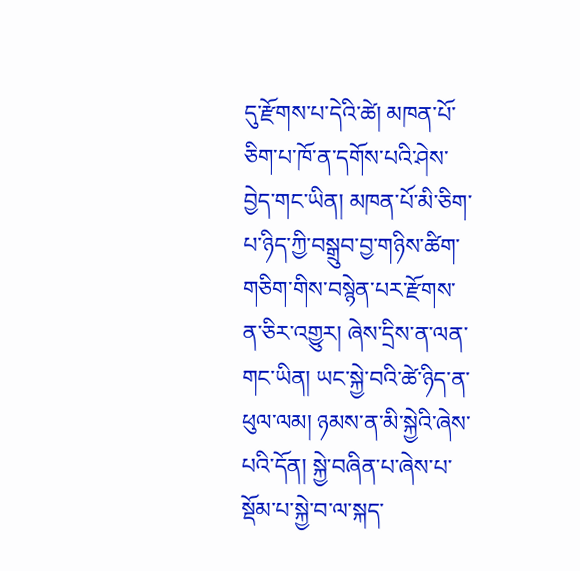དུ་རྫོགས་པ་དེའི་ཚེ། མཁན་པོ་ཅིག་པ་ཁོ་ན་དགོས་པའི་ཤེས་བྱེད་གང་ཡིན། མཁན་པོ་མི་ཅིག་པ་ཉིད་ཀྱི་བསྒྲུབ་བྱ་གཉིས་ཚིག་གཅིག་གིས་བསྙེན་པར་རྫོགས་ན་ཅིར་འགྱུར། ཞེས་དྲིས་ན་ལན་གང་ཡིན། ཡང་སྐྱེ་བའི་ཚེ་ཉིད་ན་ཕུལ་ལམ། ཉམས་ན་མི་སྐྱེའི་ཞེས་པའི་དོན། སྐྱེ་བཞིན་པ་ཞེས་པ་སྡོམ་པ་སྐྱེ་བ་ལ་སྐད་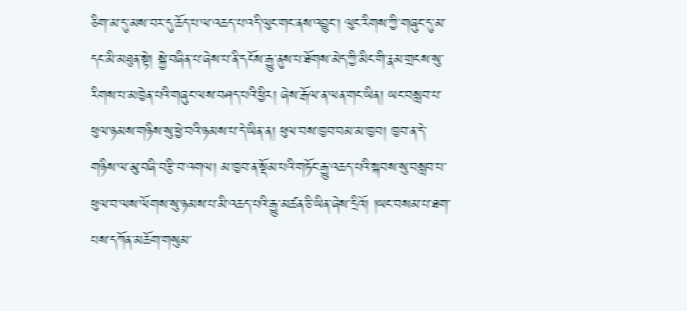ཅིག་མ་དུ་མས་བར་དུ་ཆོད་པ་ལ་འཆད་པ་འདི་ལུང་གང་ནས་འབྱུང་། ལུང་རིགས་ཀྱི་གཞུང་དུ་མ་དང་མི་མཐུན་སྟེ། སྐྱེ་བཞིན་པ་ཞེས་པ་ནི་དངོས་རྒྱུ་ནུས་པ་ཐོགས་མེད་ཀྱི་མིང་གི་རྣམ་གྲངས་སུ་རིགས་པ་མཁྱེན་པའི་གཞུང་ལས་བཤད་པའི་ཕྱིར། ཞེས་རྒོལ་ན་ལན་གང་ཡིན། ཡང་བསླབ་པ་ཕུལ་ཉམས་གཉིས་སུ་ཕྱེ་བའི་ཉམས་པ་དེ་ཡིན་ན། ཕུལ་བས་ཁྱབ་བམ་མ་ཁྱབ། ཁྱབ་ན་དེ་གཉིས་ལ་མུ་བཞི་བརྩི་བ་འགལ། མ་ཁྱབ་ན་སྡོམ་པའི་གཏོང་རྒྱུ་འཆད་པའི་སྐབས་སུ་བསླབ་པ་ཕུལ་བ་ལས་ལོགས་སུ་ཉམས་པ་མི་འཆད་པའི་རྒྱུ་མཚན་ཅི་ཡིན་ཞེས་དྲིའོ། །ཡང་བསམ་པ་ཐག་པས་དཀོན་མཆོག་གསུམ་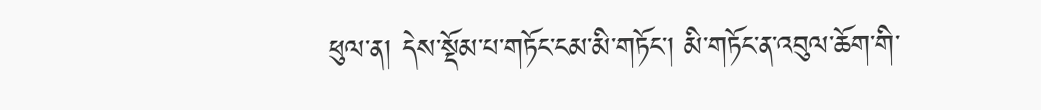ཕུལ་ན། དེས་སྡོམ་པ་གཏོང་ངམ་མི་གཏོང་། མི་གཏོང་ན་འབུལ་ཆོག་གི་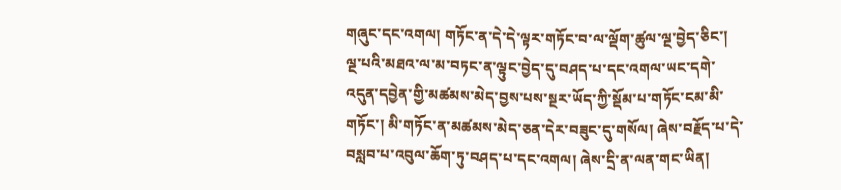གཞུང་དང་འགལ། གཏོང་ན་དེ་དེ་ལྟར་གཏོང་བ་ལ་ལྡོག་ཚུལ་ལྔ་བྱེད་ཅིང་། ལྔ་པའི་མཐའ་ལ་མ་བཏང་ན་ལྟུང་བྱེད་དུ་བཤད་པ་དང་འགལ་ཡང་དགེ་འདུན་དབྱེན་གྱི་མཚམས་མེད་བྱས་པས་སྔར་ཡོད་ཀྱི་སྡོམ་པ་གཏོང་ངམ་མི་གཏོང་། མི་གཏོང་ན་མཚམས་མེད་ཅན་དེར་བཟུང་དུ་གསོལ། ཞེས་བརྗོད་པ་དེ་བསླབ་པ་འབུལ་ཆོག་ཏུ་བཤད་པ་དང་འགལ། ཞེས་དྲི་ན་ལན་གང་ཡིན།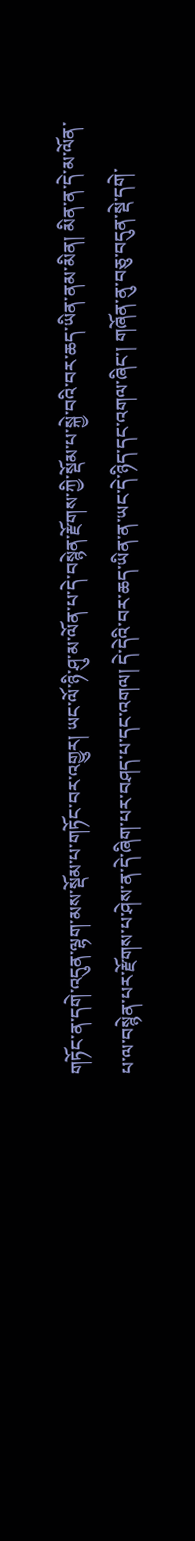གཏོང་ན་དགེ་འདུན་ལྷག་མས་སྡོམ་པ་གཏོང་བར་འགྱུར། ཡང་ལོ་ཉི་ཤུ་མ་ལོན་པ་དེ་བསྙེན་རྫོགས་ཀྱི་སྡོམ་པ་སྐྱེ་བའི་བར་ཆད་ཡིན་ནམ་མིན། མིན་ན་དེ་མ་ལོན་པ་ལ་བསྙེན་པར་རྫོགས་པ་ཤེས་ན་དེ་ཞིག་པར་བཤད་པ་དང་འགལ། དེ་དེའི་བར་ཆད་ཡིན་ན་ཡང་དེ་ཉིད་དང་འགལ་ཞིང་། གཞོན་ནུ་བཅུ་བདུན་སྡེ་དགེ་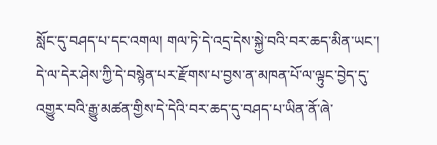སློང་དུ་བཤད་པ་དང་འགལ། གལ་ཏེ་དེ་འདྲ་དེས་སྐྱེ་བའི་བར་ཆད་མིན་ཡང་། དེ་ལ་དེར་ཤེས་ཀྱི་དེ་བསྙེན་པར་རྫོགས་པ་བྱས་ན་མཁན་པོ་ལ་ལྟུང་བྱེད་དུ་འགྱུར་བའི་རྒྱུ་མཚན་གྱིས་དེ་དེའི་བར་ཆད་དུ་བཤད་པ་ཡིན་ནོ་ཞེ་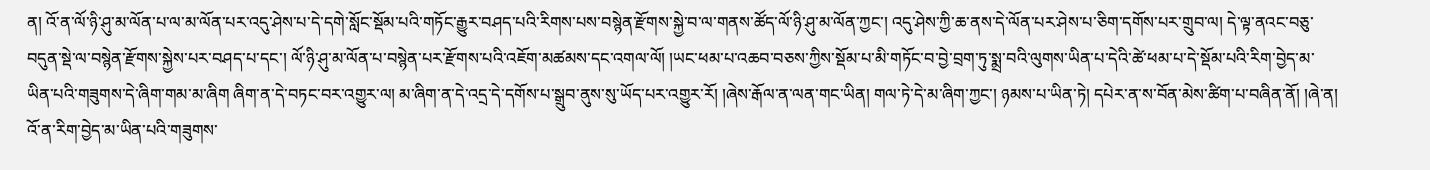ན། འོ་ན་ལོ་ཉི་ཤུ་མ་ལོན་པ་ལ་མ་ལོན་པར་འདུ་ཤེས་པ་དེ་དགེ་སློང་སྡོམ་པའི་གཏོང་རྒྱུར་བཤད་པའི་རིགས་པས་བསྙེན་རྫོགས་སྐྱེ་བ་ལ་གནས་ཚོད་ལོ་ཉི་ཤུ་མ་ལོན་ཀྱང་། འདུ་ཤེས་ཀྱི་ཆ་ནས་དེ་ལོན་པར་ཤེས་པ་ཅིག་དགོས་པར་གྲུབ་ལ། དེ་ལྟ་ནའང་བཅུ་བདུན་སྡེ་ལ་བསྙེན་རྫོགས་སྐྱེས་པར་བཤད་པ་དང་། ལོ་ཉི་ཤུ་མ་ལོན་པ་བསྙེན་པར་རྫོགས་པའི་འཇོག་མཚམས་དང་འགལ་ལོ། །ཡང་ཕམ་པ་འཆབ་བཅས་ཀྱིས་སྡོམ་པ་མི་གཏོང་བ་བྱེ་བྲག་ཏུ་སྨྲ་བའི་ལུགས་ཡིན་པ་དེའི་ཚེ་ཕམ་པ་དེ་སྡོམ་པའི་རིག་བྱེད་མ་ཡིན་པའི་གཟུགས་དེ་ཞིག་གམ་མ་ཞིག ཞིག་ན་དེ་བཏང་བར་འགྱུར་ལ། མ་ཞིག་ན་དེ་འདྲ་དེ་དགོས་པ་སྒྲུབ་ནུས་སུ་ཡོད་པར་འགྱུར་རོ། །ཞེས་རྒོལ་ན་ལན་གང་ཡིན། གལ་ཏེ་དེ་མ་ཞིག་ཀྱང་། ཉམས་པ་ཡིན་ཏེ། དཔེར་ན་ས་བོན་མེས་ཚིག་པ་བཞིན་ནོ། །ཞེ་ན། འོ་ན་རིག་བྱེད་མ་ཡིན་པའི་གཟུགས་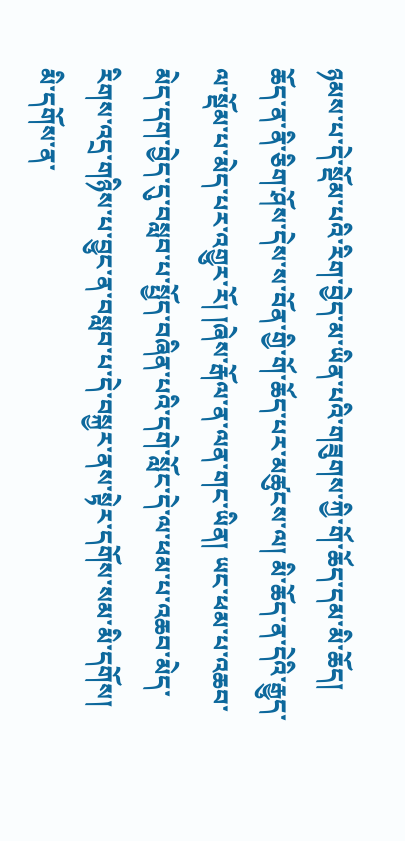ཉམས་པ་དེ་སྡོམ་པའི་རིག་བྱེད་མ་ཡིན་པའི་གཟུགས་ཀྱི་གོ་ཆོད་དམ་མི་ཆོད། ཆོད་ན་ནི་ཅིག་ཤོས་དེས་ས་བོན་གྱི་གོ་ཆོད་པར་མཚུངས་ལ། མི་ཆོད་ན་དེའི་རྒྱུད་ལ་སྡོམ་པ་མེད་པར་འགྱུར་རོ། །ཞེས་རྒོལ་ན་ལན་གང་ཡིན། ཡང་ཕམ་པ་འཆབ་མེད་དག་བྱེད་དུ་བསླབ་པ་སྤྱོད་བཞིན་པའི་དགེ་སློང་དེ་ལ་ཕམ་པ་འཆབ་མེད་རིགས་འདྲ་གཉིས་པ་བྱུང་ན་བསླབ་པ་དེ་བསྐྱར་ནས་སྟེར་དགོས་སམ་མི་དགོས། མི་དགོས་ན་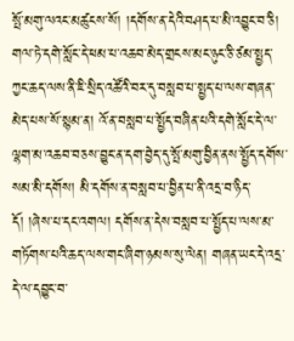སྤོ་མགུ་ལའང་མཚུངས་སོ། །དགོས་ན་དེའི་བཤད་པ་མི་འབྱུང་བ་ཅི། གལ་ཏེ་དགེ་སློང་དེ་ཕམ་པ་འཆབ་མེད་གྲངས་མང་ཉུང་ཅི་ཙམ་སྤྱད་ཀྱང་ཆད་ལས་ནི་ཇི་སྲིད་འཚོའི་བར་དུ་བསླབ་པ་སྤྱད་པ་ལས་གཞན་མེད་པས་སོ་སྙམ་ན། འོ་ན་བསླབ་པ་སྤྱོད་བཞིན་པའི་དགེ་སློང་དེ་ལ་ལྷག་མ་འཆབ་བཅས་བྱུང་ན་དག་བྱེད་དུ་སྤོ་མགུ་བྱིན་ནས་སྤྱོད་དགོས་སམ་མི་དགོས། མི་དགོས་ན་བསླབ་པ་བྱིན་པ་ནི་འདྲ་བ་ཉིད་དོ། །ཞེས་པ་དང་འགལ། དགོས་ན་དེས་བསླབ་པ་སྤྱོད་པ་ལས་མ་གཏོགས་པའི་ཆད་ལས་གང་ཞིག་ཉམས་སུ་ལེན། གཞན་ཡང་དེ་འདྲ་དེ་ལ་དབྱུང་བ་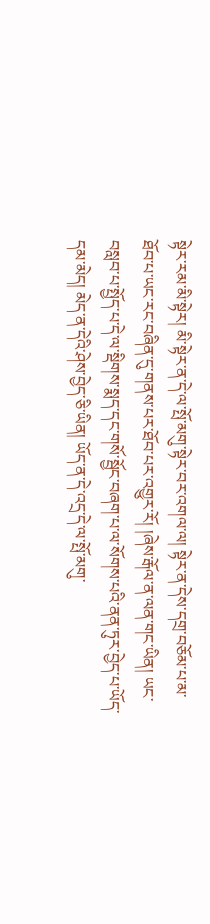སྟེར་རམ་མི་སྟེར། མི་སྟེར་ན་དེ་ལ་སྤོ་མགུ་སྟེར་བར་འགལ་ལ། སྟེར་ན་དེས་དགྲ་བཅོམ་པ་མ་ཐོབ་པ་ཡང་རང་བཞིན་དུ་གནས་པར་ཐོབ་པར་འགྱུར་རོ། །ཞེས་རྒོལ་ན་ལན་གང་ཡིན། ཡང་བསླབ་པ་སྤྱོད་པ་དེ་ལ་སྡིགས་སྨད་དང་གསོ་སྦྱོང་བཞག་པ་ལ་སོགས་པའི་ནན་ཏུར་བྱེད་པ་ཡོད་དམ་མེད། མེད་ན་དེའི་ཤེས་བྱེད་ཅི་ཡིན། ཡོད་ན་དེ་འདྲ་དེ་ལ་སྤོ་མགུ་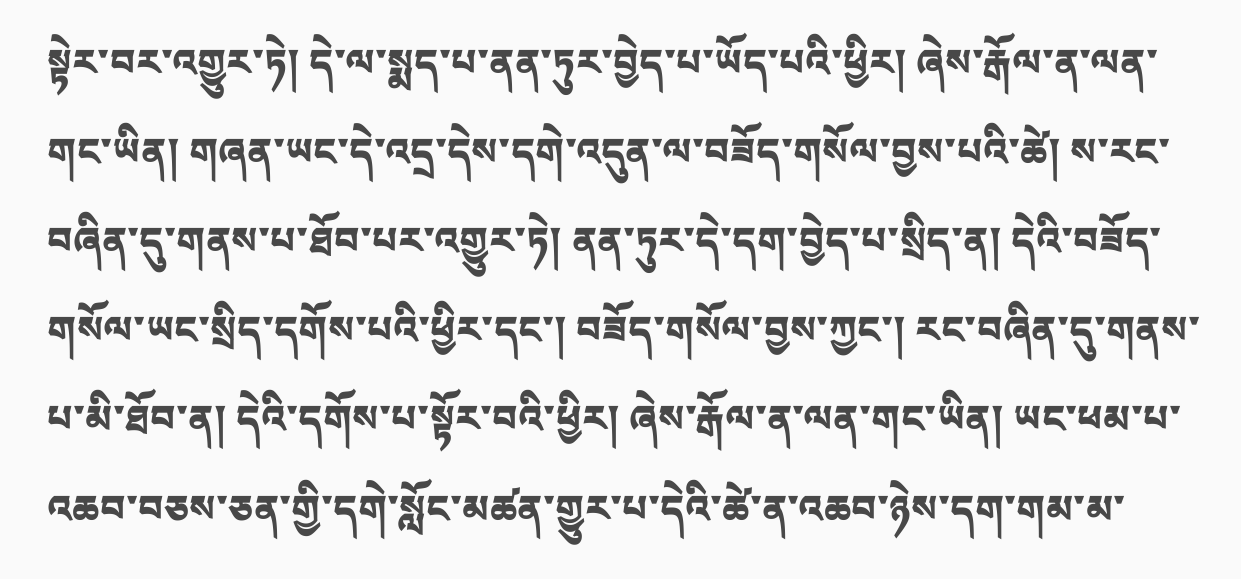སྟེར་བར་འགྱུར་ཏེ། དེ་ལ་སྨད་པ་ནན་ཏུར་བྱེད་པ་ཡོད་པའི་ཕྱིར། ཞེས་རྒོལ་ན་ལན་གང་ཡིན། གཞན་ཡང་དེ་འདྲ་དེས་དགེ་འདུན་ལ་བཟོད་གསོལ་བྱས་པའི་ཚེ། ས་རང་བཞིན་དུ་གནས་པ་ཐོབ་པར་འགྱུར་ཏེ། ནན་ཏུར་དེ་དག་བྱེད་པ་སྲིད་ན། དེའི་བཟོད་གསོལ་ཡང་སྲིད་དགོས་པའི་ཕྱིར་དང་། བཟོད་གསོལ་བྱས་ཀྱང་། རང་བཞིན་དུ་གནས་པ་མི་ཐོབ་ན། དེའི་དགོས་པ་སྟོར་བའི་ཕྱིར། ཞེས་རྒོལ་ན་ལན་གང་ཡིན། ཡང་ཕམ་པ་འཆབ་བཅས་ཅན་གྱི་དགེ་སློང་མཚན་གྱུར་པ་དེའི་ཚེ་ན་འཆབ་ཉེས་དག་གམ་མ་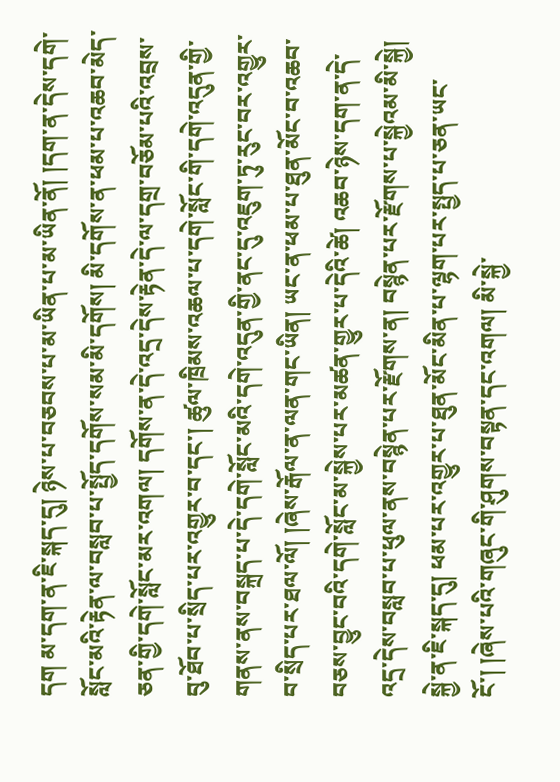དག མ་དག་ན་ཇི་སྐད་དུ། ཉེས་པ་བཅབས་པ་མ་ཡིན་པ་མ་ཡིན་ནོ། །དག་ན་དེས་དགེ་སློང་མའི་རྟེན་ལ་བསླབ་པ་སྤྱོད་དགོས་སམ་མི་དགོས། མི་དགོས་ན་ཕམ་པ་འཆབ་མེད་ཅན་གྱི་དགེ་སློང་མར་འགལ། དགོས་ན་དེ་འདྲ་དེས་རྟེན་དེ་ལ་དགྲ་བཅོམ་པའི་འབྲས་བུ་ཐོབ་པ་སྲིད་པར་འགྱུར་བ་དང་། ཚུལ་ཁྲིམས་འཆལ་པ་དགེ་སློང་གི་དགེ་འདུན་གྱི་གནས་ནས་བསྐྲད་པ་དེ་དགེ་སློང་མའི་དགེ་འདུན་གྱི་ནང་དུ་འཇུག་ཏུ་རུང་བར་འགྱུར་བ་སྲིད་པར་ཐལ་ལོ། །ཞེས་རྒོལ་ན་ལན་གང་ཡིན། ཡང་ན་ཕམ་པ་ཐུན་མོང་བ་འཆབ་བཅས་བྱུང་བའི་དགེ་སློང་མ་སྐྱེས་པར་མཚན་གྱུར་པ་དེའི་ཚེ། འཆབ་ཉེས་དག་ན་དེ་འདྲ་དེས་བསླབ་པ་ཕུལ་ནས་བསྙེན་པར་རྫོགས་ན། བསྙེན་པར་རྫོགས་པ་སྐྱེའམ་མི་སྐྱེ། སྐྱེ་ན་ཇི་སྐད་དུ། ཕམ་པར་འགྱུར་པ་ཐུན་མོང་མིན་པ་ལྷག་པར་སྤྱད་པ་ཅན་ཡང་ངོ་། །ཞེས་པའི་གཞུང་གི་ཤུགས་བསྟན་དང་འགལ། མི་སྐྱེ་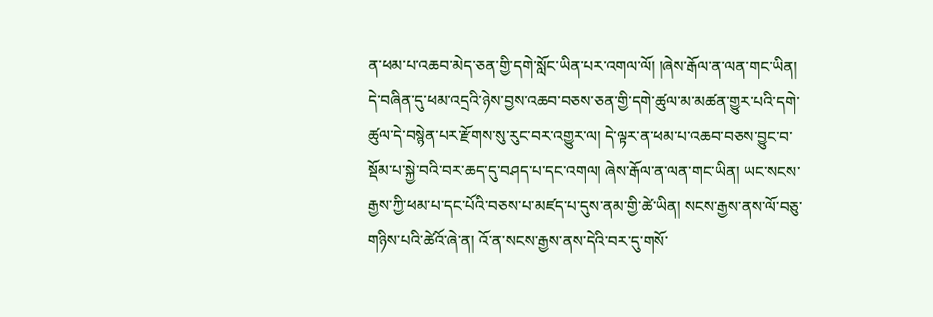ན་ཕམ་པ་འཆབ་མེད་ཅན་གྱི་དགེ་སློང་ཡིན་པར་འགལ་ལོ། །ཞེས་རྒོལ་ན་ལན་གང་ཡིན། དེ་བཞིན་དུ་ཕམ་འདྲའི་ཉེས་བྱས་འཆབ་བཅས་ཅན་གྱི་དགེ་ཚུལ་མ་མཚན་གྱུར་པའི་དགེ་ཚུལ་དེ་བསྙེན་པར་རྫོགས་སུ་རུང་བར་འགྱུར་ལ། དེ་ལྟར་ན་ཕམ་པ་འཆབ་བཅས་བྱུང་བ་སྡོམ་པ་སྐྱེ་བའི་བར་ཆད་དུ་བཤད་པ་དང་འགལ། ཞེས་རྒོལ་ན་ལན་གང་ཡིན། ཡང་སངས་རྒྱས་ཀྱི་ཕམ་པ་དང་པོའི་བཅས་པ་མཛད་པ་དུས་ནམ་གྱི་ཚེ་ཡིན། སངས་རྒྱས་ནས་ལོ་བཅུ་གཉིས་པའི་ཚེའོ་ཞེ་ན། འོ་ན་སངས་རྒྱས་ནས་དེའི་བར་དུ་གསོ་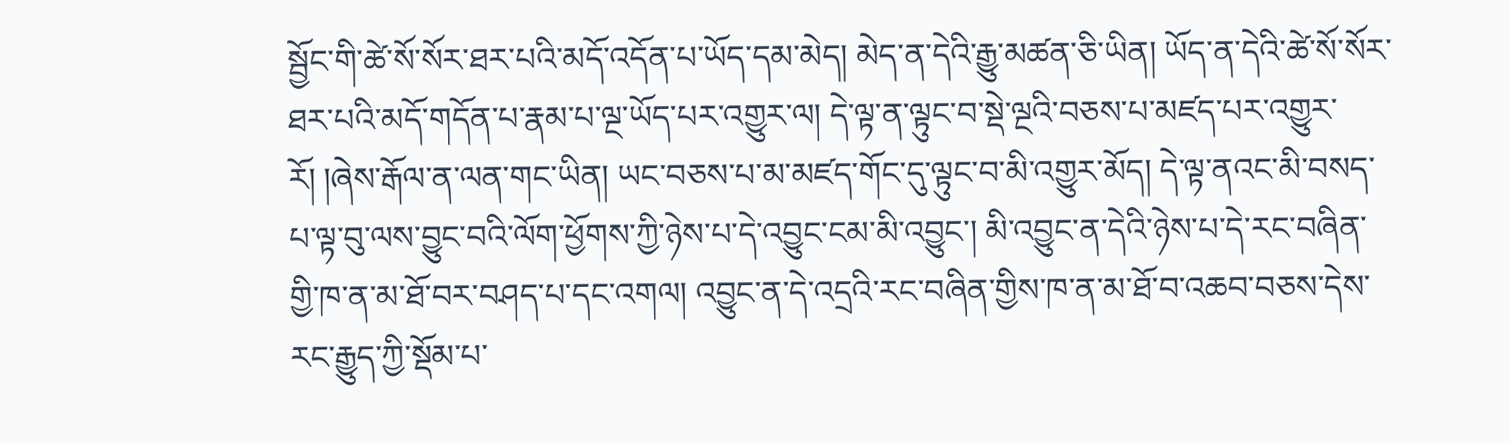སྦྱོང་གི་ཚེ་སོ་སོར་ཐར་པའི་མདོ་འདོན་པ་ཡོད་དམ་མེད། མེད་ན་དེའི་རྒྱུ་མཚན་ཅི་ཡིན། ཡོད་ན་དེའི་ཚེ་སོ་སོར་ཐར་པའི་མདོ་གདོན་པ་རྣམ་པ་ལྔ་ཡོད་པར་འགྱུར་ལ། དེ་ལྟ་ན་ལྟུང་བ་སྡེ་ལྔའི་བཅས་པ་མཛད་པར་འགྱུར་རོ། །ཞེས་རྒོལ་ན་ལན་གང་ཡིན། ཡང་བཅས་པ་མ་མཛད་གོང་དུ་ལྟུང་བ་མི་འགྱུར་མོད། དེ་ལྟ་ནའང་མི་བསད་པ་ལྟ་བུ་ལས་བྱུང་བའི་ལོག་ཕྱོགས་ཀྱི་ཉེས་པ་དེ་འབྱུང་ངམ་མི་འབྱུང་། མི་འབྱུང་ན་དེའི་ཉེས་པ་དེ་རང་བཞིན་གྱི་ཁ་ན་མ་ཐོ་བར་བཤད་པ་དང་འགལ། འབྱུང་ན་དེ་འདྲའི་རང་བཞིན་གྱིས་ཁ་ན་མ་ཐོ་བ་འཆབ་བཅས་དེས་རང་རྒྱུད་ཀྱི་སྡོམ་པ་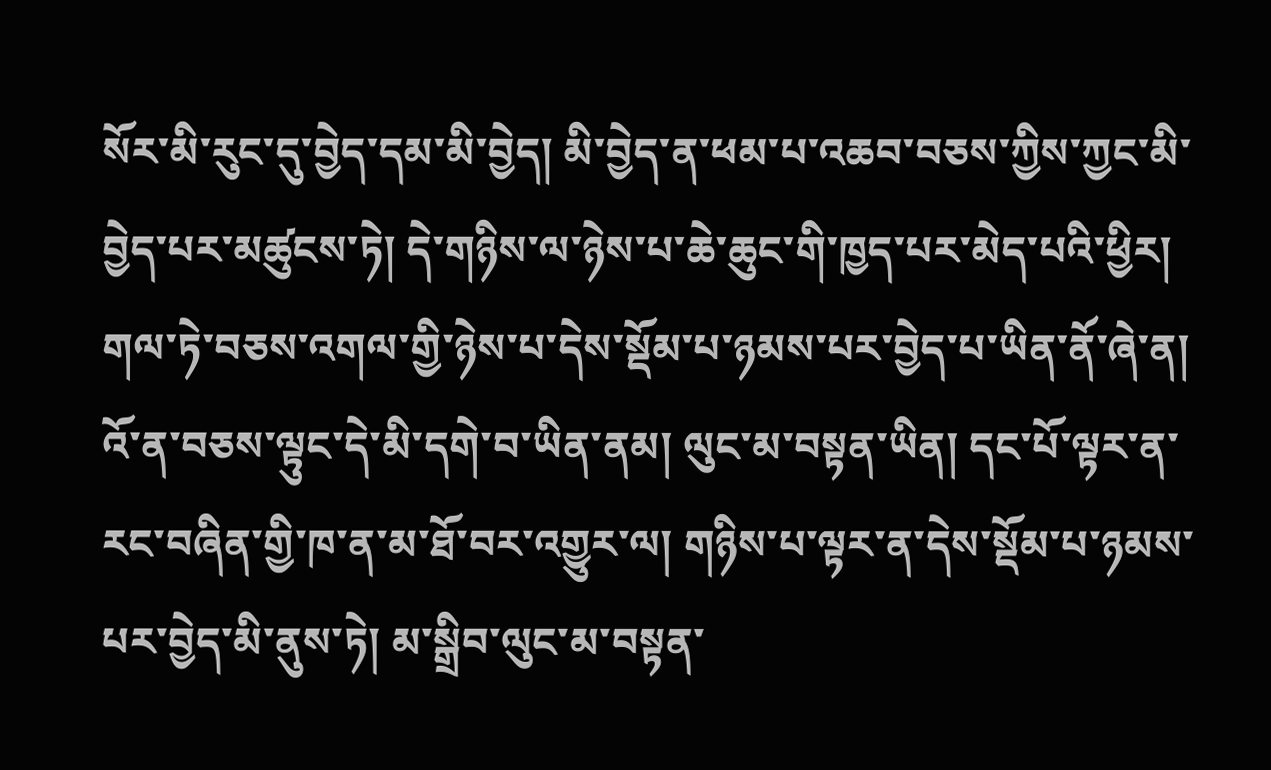སོར་མི་རུང་དུ་བྱེད་དམ་མི་བྱེད། མི་བྱེད་ན་ཕམ་པ་འཆབ་བཅས་ཀྱིས་ཀྱང་མི་བྱེད་པར་མཚུངས་ཏེ། དེ་གཉིས་ལ་ཉེས་པ་ཆེ་ཆུང་གི་ཁྱད་པར་མེད་པའི་ཕྱིར། གལ་ཏེ་བཅས་འགལ་གྱི་ཉེས་པ་དེས་སྡོམ་པ་ཉམས་པར་བྱེད་པ་ཡིན་ནོ་ཞེ་ན། འོ་ན་བཅས་ལྟུང་དེ་མི་དགེ་བ་ཡིན་ནམ། ལུང་མ་བསྟན་ཡིན། དང་པོ་ལྟར་ན་རང་བཞིན་གྱི་ཁ་ན་མ་ཐོ་བར་འགྱུར་ལ། གཉིས་པ་ལྟར་ན་དེས་སྡོམ་པ་ཉམས་པར་བྱེད་མི་ནུས་ཏེ། མ་སྒྲིབ་ལུང་མ་བསྟན་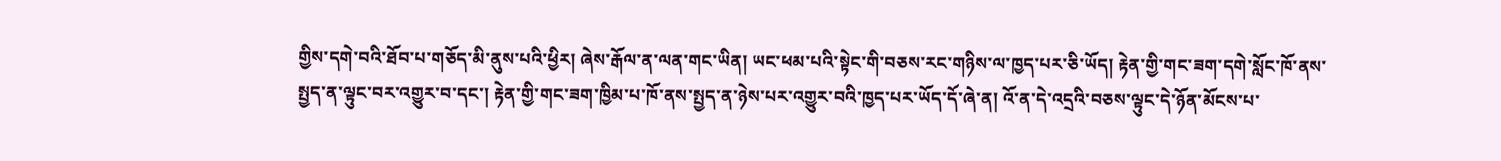གྱིས་དགེ་བའི་ཐོབ་པ་གཅོད་མི་ནུས་པའི་ཕྱིར། ཞེས་རྒོལ་ན་ལན་གང་ཡིན། ཡང་ཕམ་པའི་སྟེང་གི་བཅས་རང་གཉིས་ལ་ཁྱད་པར་ཅི་ཡོད། རྟེན་གྱི་གང་ཟག་དགེ་སློང་ཁོ་ནས་སྤྱད་ན་ལྟུང་བར་འགྱུར་བ་དང་། རྟེན་གྱི་གང་ཟག་ཁྱིམ་པ་ཁོ་ནས་སྤྱད་ན་ཉེས་པར་འགྱུར་བའི་ཁྱད་པར་ཡོད་དོ་ཞེ་ན། འོ་ན་དེ་འདྲའི་བཅས་ལྟུང་དེ་ཉོན་མོངས་པ་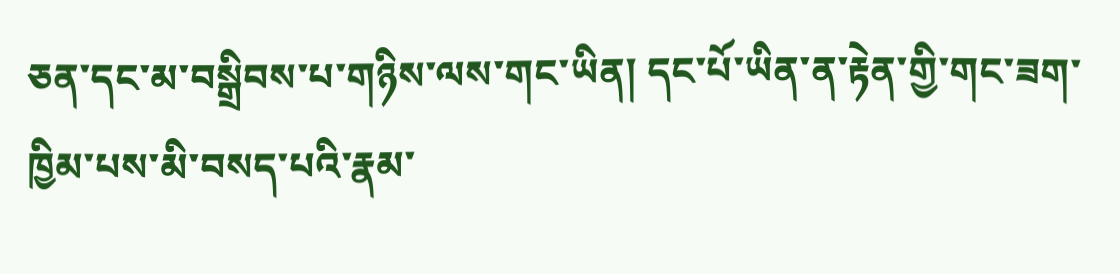ཅན་དང་མ་བསྒྲིབས་པ་གཉིས་ལས་གང་ཡིན། དང་པོ་ཡིན་ན་རྟེན་གྱི་གང་ཟག་ཁྱིམ་པས་མི་བསད་པའི་རྣམ་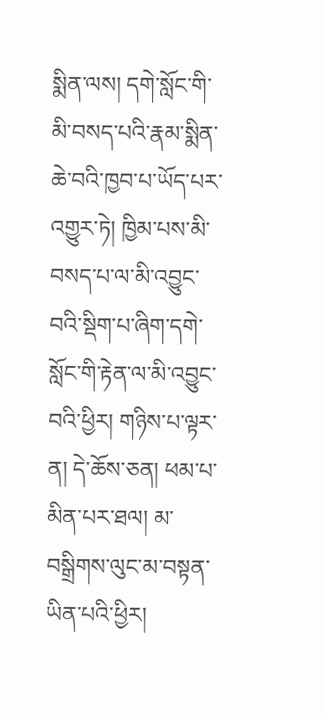སྨིན་ལས། དགེ་སློང་གི་མི་བསད་པའི་རྣམ་སྨིན་ཆེ་བའི་ཁྱབ་པ་ཡོད་པར་འགྱུར་ཏེ། ཁྱིམ་པས་མི་བསད་པ་ལ་མི་འབྱུང་བའི་སྡིག་པ་ཞིག་དགེ་སློང་གི་རྟེན་ལ་མི་འབྱུང་བའི་ཕྱིར། གཉིས་པ་ལྟར་ན། དེ་ཆོས་ཅན། ཕམ་པ་མིན་པར་ཐལ། མ་བསྒྲིགས་ལུང་མ་བསྟན་ཡིན་པའི་ཕྱིར།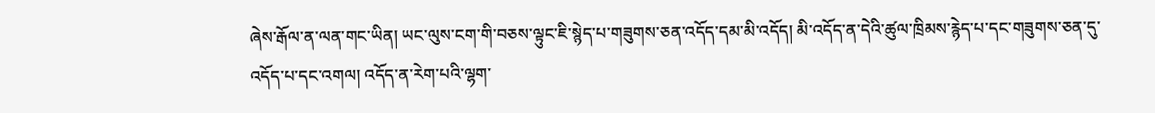ཞེས་རྒོལ་ན་ལན་གང་ཡིན། ཡང་ལུས་ངག་གི་བཅས་ལྟུང་ཇི་སྙེད་པ་གཟུགས་ཅན་འདོད་དམ་མི་འདོད། མི་འདོད་ན་དེའི་ཚུལ་ཁྲིམས་རྙེད་པ་དང་གཟུགས་ཅན་དུ་འདོད་པ་དང་འགལ། འདོད་ན་རེག་པའི་ལྷག་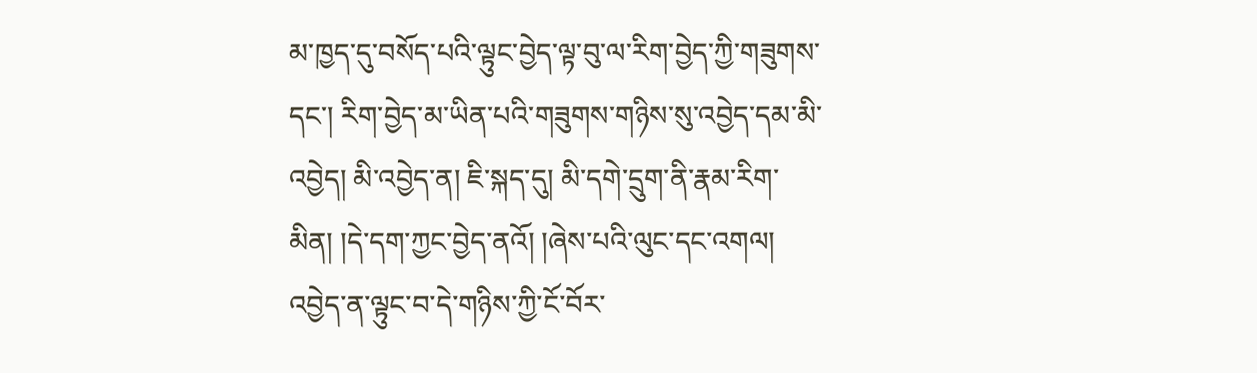མ་ཁྱད་དུ་བསོད་པའི་ལྟུང་བྱེད་ལྟ་བུ་ལ་རིག་བྱེད་ཀྱི་གཟུགས་དང་། རིག་བྱེད་མ་ཡིན་པའི་གཟུགས་གཉིས་སུ་འབྱེད་དམ་མི་འབྱེད། མི་འབྱེད་ན། ཇི་སྐད་དུ། མི་དགེ་དྲུག་ནི་རྣམ་རིག་མིན། །དེ་དག་ཀྱང་བྱེད་ནའོ། །ཞེས་པའི་ལུང་དང་འགལ། འབྱེད་ན་ལྟུང་བ་དེ་གཉིས་ཀྱི་ངོ་བོར་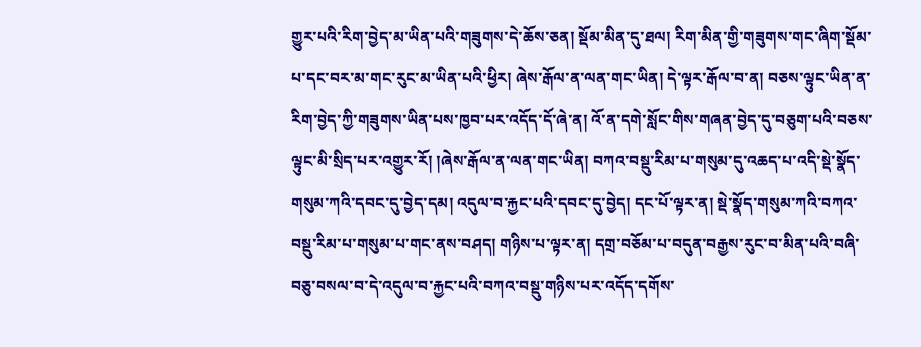གྱུར་པའི་རིག་བྱེད་མ་ཡིན་པའི་གཟུགས་དེ་ཆོས་ཅན། སྡོམ་མིན་དུ་ཐལ། རིག་མིན་གྱི་གཟུགས་གང་ཞིག་སྡོམ་པ་དང་བར་མ་གང་རུང་མ་ཡིན་པའི་ཕྱིར། ཞེས་རྒོལ་ན་ལན་གང་ཡིན། དེ་ལྟར་རྒོལ་བ་ན། བཅས་ལྟུང་ཡིན་ན་རིག་བྱེད་ཀྱི་གཟུགས་ཡིན་པས་ཁྱབ་པར་འདོད་དོ་ཞེ་ན། འོ་ན་དགེ་སློང་གིས་གཞན་བྱེད་དུ་བཅུག་པའི་བཅས་ལྟུང་མི་སྲིད་པར་འགྱུར་རོ། །ཞེས་རྒོལ་ན་ལན་གང་ཡིན། བཀའ་བསྡུ་རིམ་པ་གསུམ་དུ་འཆད་པ་འདི་སྡེ་སྣོད་གསུམ་ཀའི་དབང་དུ་བྱེད་དམ། འདུལ་བ་རྐྱང་པའི་དབང་དུ་བྱེད། དང་པོ་ལྟར་ན། སྡེ་སྣོད་གསུམ་ཀའི་བཀའ་བསྡུ་རིམ་པ་གསུམ་པ་གང་ནས་བཤད། གཉིས་པ་ལྟར་ན། དགྲ་བཅོམ་པ་བདུན་བརྒྱས་རུང་བ་མིན་པའི་བཞི་བཅུ་བསལ་བ་དེ་འདུལ་བ་རྐྱང་པའི་བཀའ་བསྡུ་གཉིས་པར་འདོད་དགོས་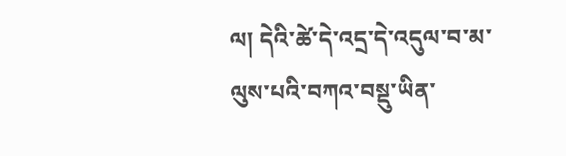ལ། དེའི་ཚེ་དེ་འདྲ་དེ་འདུལ་བ་མ་ལུས་པའི་བཀའ་བསྡུ་ཡིན་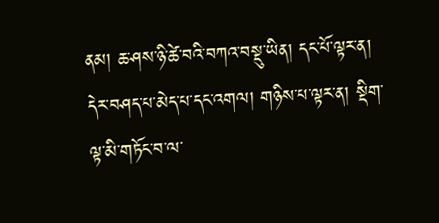ནམ། ཆ་ཤས་ཉི་ཚེ་བའི་བཀའ་བསྡུ་ཡིན། དང་པོ་ལྟར་ན། དེར་བཤད་པ་མེད་པ་དང་འགལ། གཉིས་པ་ལྟར་ན། སྡིག་ལྟ་མི་གཏོང་བ་ལ་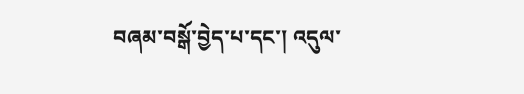བཞམ་བསྒོ་བྱེད་པ་དང་། འདུལ་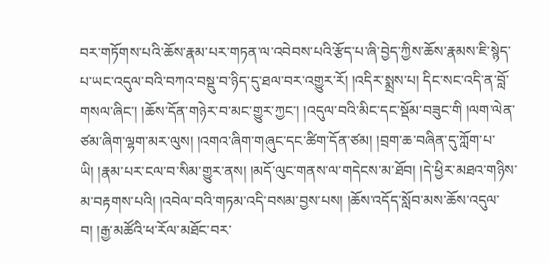བར་གཏོགས་པའི་ཆོས་རྣམ་པར་གཏན་ལ་འབེབས་པའི་རྩོད་པ་ཞི་བྱེད་ཀྱིས་ཆོས་རྣམས་ཇི་སྙེད་པ་ཡང་འདུལ་བའི་བཀའ་བསྡུ་བ་ཉིད་དུ་ཐལ་བར་འགྱུར་རོ། །འདིར་སྨྲས་པ། དིང་སང་འདི་ན་བློ་གསལ་ཞིང་། །ཆོས་དོན་གཉེར་བ་མང་གྱུར་ཀྱང་། །འདུལ་བའི་མིང་དང་སྡོམ་བཟུང་གི །ལག་ལེན་ཙམ་ཞིག་ལྷག་མར་ལུས། །འགའ་ཞིག་གཞུང་དང་ཚིག་དོན་ཙམ། །བྲག་ཆ་བཞིན་དུ་ཀློག་པ་ཡི། །རྣམ་པར་ངལ་བ་སིམ་གྱུར་ནས། །མདོ་ལུང་གནས་ལ་གདེངས་མ་ཐོབ། །དེ་ཕྱིར་མཐའ་གཉིས་མ་བརྟགས་པའི། །འབེལ་བའི་གཏམ་འདི་བསམ་བྱས་པས། །ཆོས་འདོད་སློབ་མས་ཆོས་འདུལ་བ། །རྒྱ་མཚོའི་ཕ་རོལ་མཐོང་བར་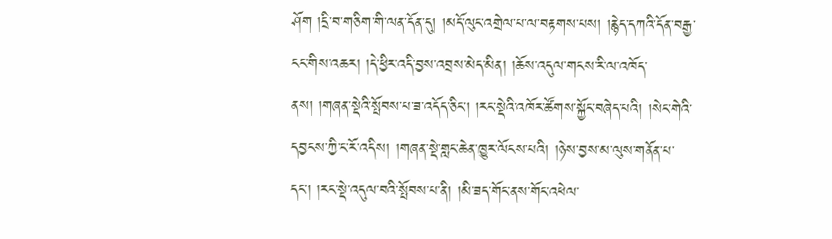ཤོག །དྲི་བ་གཅིག་གི་ལན་དོན་དུ། །མདོ་ལུང་འགྲེལ་པ་ལ་བརྟགས་པས། །རྙེད་དཀའི་དོན་བརྒྱ་ངང་གིས་འཆར། །དེ་ཕྱིར་འདི་བྱས་འབྲས་མེད་མིན། །ཆོས་འདུལ་གངས་རི་ལ་འཁོད་ནས། །གཞན་སྡེའི་སྤོབས་པ་ཟ་འདོད་ཅིང་། །རང་སྡེའི་འཁོར་ཚོགས་སྐྱོང་བཞེད་པའི། །སེང་གེའི་དབྱངས་ཀྱི་ང་རོ་འདིས། །གཞན་སྡེ་གླང་ཆེན་ཁྱུར་ལོངས་པའི། །ཉེས་བྱས་མ་ལུས་གནོན་པ་དང་། །རང་སྡེ་འདུལ་བའི་སྤོབས་པ་ནི། །མི་ཟད་གོང་ནས་གོང་འཕེལ་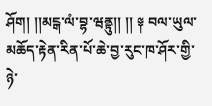ཤོག། །།མངྒ་ལཾ་བྷ་ཝནྟུ།། །། ༈ བལ་ཡུལ་མཆོད་རྟེན་རིན་པོ་ཆེ་བྱ་རུང་ཁ་ཤོར་གྱི་ཉེ་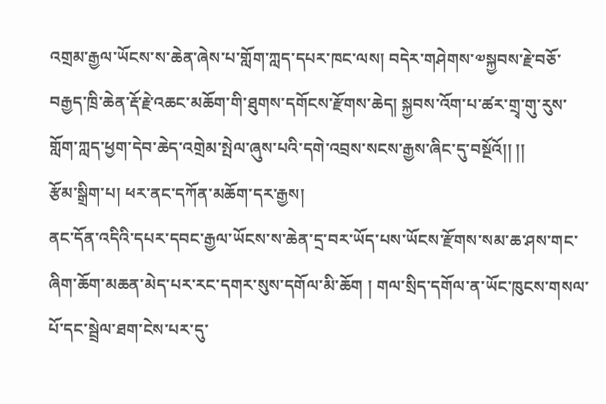འགྲམ་རྒྱལ་ཡོངས་ས་ཆེན་ཞེས་པ་གློག་ཀླད་དཔར་ཁང་ལས། བདེར་གཤེགས་༧སྐྱབས་རྗེ་བཅོ་བརྒྱད་ཁྲི་ཆེན་རྡོ་རྗེ་འཆང་མཆོག་གི་ཐུགས་དགོངས་རྫོགས་ཆེད། སྐྱབས་འོག་པ་ཚར་གྲྭ་གུ་རུས་གློག་ཀླད་ཕྱག་དེབ་ཆེད་འགྲེམ་སྤེལ་ཞུས་པའི་དགེ་འབྲས་སངས་རྒྱས་ཞིང་དུ་བསྔོའོ།། །།
རྩོམ་སྒྲིག་པ། ཕར་ནང་དཀོན་མཆོག་དར་རྒྱས།
ནང་དོན་འདིའི་དཔར་དབང་རྒྱལ་ཡོངས་ས་ཆེན་དྲ་བར་ཡོད་པས་ཡོངས་རྫོགས་སམ་ཆ་ཤས་གང་ཞིག་ཆོག་མཆན་མེད་པར་རང་དགར་སུས་དགོལ་མི་ཆོག ། གལ་སྲིད་དགོལ་ན་ཡོང་ཁུངས་གསལ་པོ་དང་སྦྲེལ་ཐག་ངེས་པར་དུ་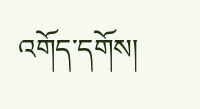འགོད་དགོས།